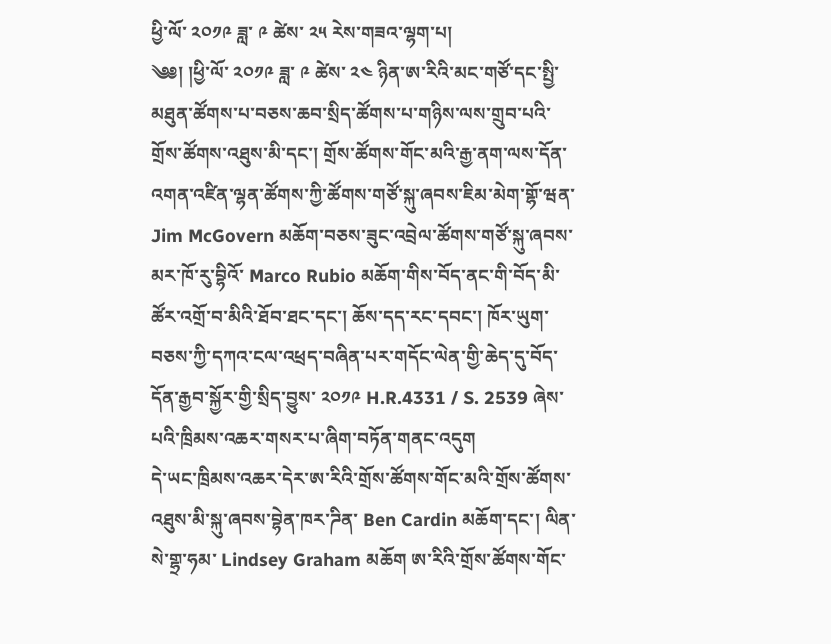ཕྱི་ལོ་ ༢༠༡༩ ཟླ་ ༩ ཚེས་ ༢༥ རེས་གཟའ་ལྷག་པ།
༄༅། །ཕྱི་ལོ་ ༢༠༡༩ ཟླ་ ༩ ཚེས་ ༢༤ ཉིན་ཨ་རིའི་མང་གཙོ་དང་སྤྱི་མཐུན་ཚོགས་པ་བཅས་ཆབ་སྲིད་ཚོགས་པ་གཉིས་ལས་གྲུབ་པའི་གྲོས་ཚོགས་འཐུས་མི་དང་། གྲོས་ཚོགས་གོང་མའི་རྒྱ་ནག་ལས་དོན་འགན་འཛིན་ལྷན་ཚོགས་ཀྱི་ཚོགས་གཙོ་སྐུ་ཞབས་ཇིམ་མེག་གྷོ་ཝན་ Jim McGovern མཆོག་བཅས་ཟུང་འབྲེལ་ཚོགས་གཙོ་སྐུ་ཞབས་མར་ཁོ་རུ་བྷིའོ་ Marco Rubio མཆོག་གིས་བོད་ནང་གི་བོད་མི་ཚོར་འགྲོ་བ་མིའི་ཐོབ་ཐང་དང་། ཆོས་དད་རང་དབང་། ཁོར་ཡུག་བཅས་ཀྱི་དཀའ་ངལ་འཕྲད་བཞིན་པར་གདོང་ལེན་གྱི་ཆེད་དུ་བོད་དོན་རྒྱབ་སྐྱོར་གྱི་སྲིད་བྱུས་ ༢༠༡༩ H.R.4331 / S. 2539 ཞེས་པའི་ཁྲིམས་འཆར་གསར་པ་ཞིག་བཏོན་གནང་འདུག
དེ་ཡང་ཁྲིམས་འཆར་དེར་ཨ་རིའི་གྲོས་ཚོགས་གོང་མའི་གྲོས་ཚོགས་འཐུས་མི་སྐུ་ཞབས་བྷེན་ཁར་ཌིན་ Ben Cardin མཆོག་དང་། ལིན་སེ་གྷྲ་ཧམ་ Lindsey Graham མཆོག ཨ་རིའི་གྲོས་ཚོགས་གོང་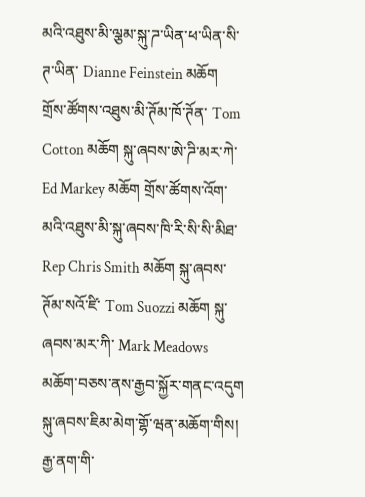མའི་འཐུས་མི་ལྕམ་སྐུ་ཌ་ཡིན་ཕ་ཡིན་སི་ཊ་ཡིན་ Dianne Feinstein མཆོག གྲོས་ཚོགས་འཐུས་མི་ཊོམ་ཁོ་ཊོན་ Tom Cotton མཆོག སྐུ་ཞབས་ཨེ་ཌི་མར་ཀེ་ Ed Markey མཆོག གྲོས་ཚོགས་འོག་མའི་འཐུས་མི་སྐུ་ཞབས་ཁི་རི་སི་སི་མིཐ་ Rep Chris Smith མཆོག སྐུ་ཞབས་ཊོམ་སའོ་ཛི་ Tom Suozzi མཆོག སྐུ་ཞབས་མར་ཀི་ Mark Meadows མཆོག་བཅས་ནས་རྒྱབ་སྐྱོར་གནང་འདུག
སྐུ་ཞབས་ཇིམ་མེག་གྷོ་ཝན་མཆོག་གིས། རྒྱ་ནག་གི་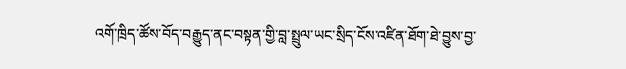འགོ་ཁྲིད་ཚོས་བོད་བརྒྱུད་ནང་བསྟན་གྱི་བླ་སྤྲུལ་ཡང་སྲིད་ངོས་འཛིན་ཐོག་ཐེ་བྱུས་བྱ་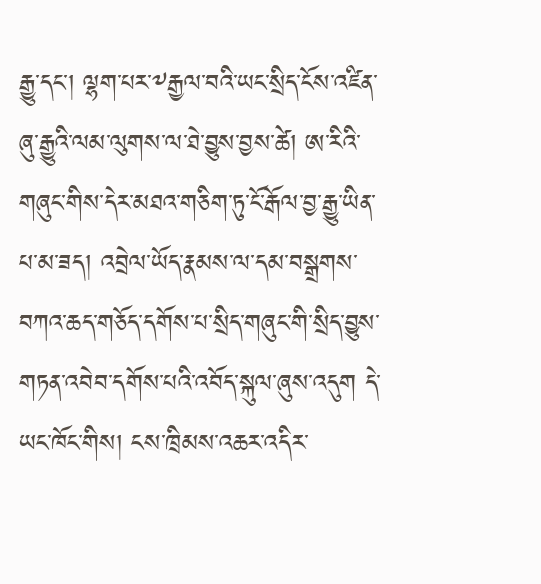རྒྱུ་དང་། ལྷག་པར་༸རྒྱལ་བའི་ཡང་སྲིད་ངོས་འཛིན་ཞུ་རྒྱུའི་ལམ་ལུགས་ལ་ཐེ་བྱུས་བྱས་ཚེ། ཨ་རིའི་གཞུང་གིས་དེར་མཐའ་གཅིག་ཏུ་ངོ་རྒོལ་བྱ་རྒྱུ་ཡིན་པ་མ་ཟད། འབྲེལ་ཡོད་རྣམས་ལ་དམ་བསྒྲགས་བཀའ་ཆད་གཅོད་དགོས་པ་སྲིད་གཞུང་གི་སྲིད་བྱུས་གཏན་འབེབ་དགོས་པའི་འབོད་སྐུལ་ཞུས་འདུག དེ་ཡང་ཁོང་གིས། ངས་ཁྲིམས་འཆར་འདིར་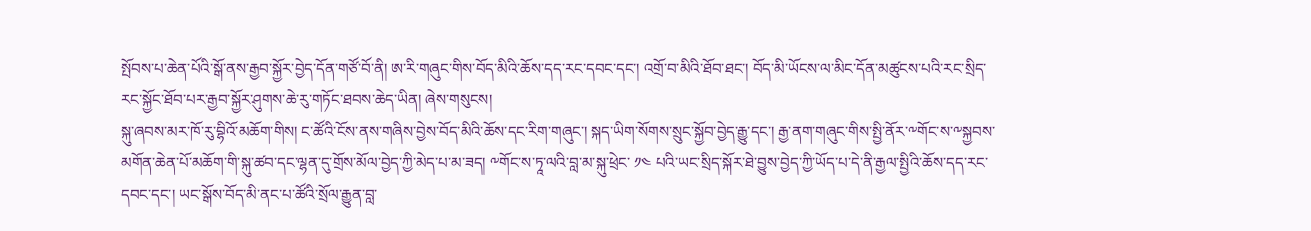སྤོབས་པ་ཆེན་པོའི་སྒོ་ནས་རྒྱབ་སྐྱོར་བྱེད་དོན་གཙོ་བོ་ནི། ཨ་རི་གཞུང་གིས་བོད་མིའི་ཆོས་དད་རང་དབང་དང་། འགྲོ་བ་མིའི་ཐོབ་ཐང་། བོད་མི་ཡོངས་ལ་མིང་དོན་མཚུངས་པའི་རང་སྲིད་རང་སྐྱོང་ཐོབ་པར་རྒྱབ་སྐྱོར་ཤུགས་ཆེ་རུ་གཏོང་ཐབས་ཆེད་ཡིན། ཞེས་གསུངས།
སྐུ་ཞབས་མར་ཁོ་རུ་བྷིའོ་མཆོག་གིས། ང་ཚོའི་ངོས་ནས་གཞིས་བྱེས་བོད་མིའི་ཆོས་དང་རིག་གཞུང་། སྐད་ཡིག་སོགས་སྲུང་སྐྱོབ་བྱེད་རྒྱུ་དང་། རྒྱ་ནག་གཞུང་གིས་སྤྱི་ནོར་༸གོང་ས་༸སྐྱབས་མགོན་ཆེན་པོ་མཆོག་གི་སྐུ་ཚབ་དང་ལྷན་དུ་གྲོས་མོལ་བྱེད་ཀྱི་མེད་པ་མ་ཟད། ༸གོང་ས་ཏཱ་ལའི་བླ་མ་སྐུ་ཕྲེང་ ༡༤ པའི་ཡང་སྲིད་སྐོར་ཐེ་བྱུས་བྱེད་ཀྱི་ཡོད་པ་དེ་ནི་རྒྱལ་སྤྱིའི་ཆོས་དད་རང་དབང་དང་། ཡང་སྒོས་བོད་མི་ནང་པ་ཚོའི་སྲོལ་རྒྱུན་བླ་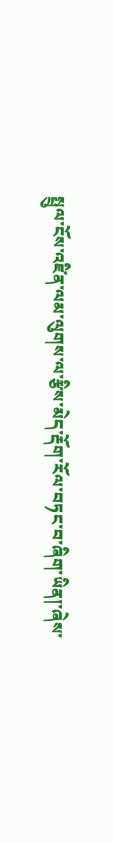སྤྲུལ་ངོས་འཛིན་ལམ་ལུགས་ལ་རྩིས་མེད་རྡོག་རོལ་བཏང་བ་ཞིག་ཡིན།་ཞེས་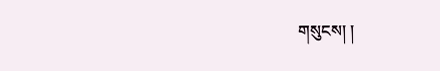གསུངས། །